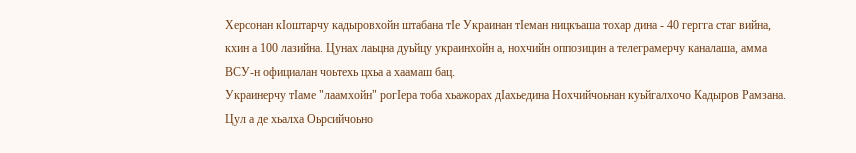Херсонан кIоштарчу кадыровхойн штабана тIе Украинан тIеман ницкъаша тохар дина - 40 гергга стаг вийна, кхин а 100 лазийна. Цунах лаьцна дуьйцу украинхойн а, нохчийн оппозицин а телеграмерчу каналаша, амма ВСУ-н официалан чоьтехь цхьа а хаамаш бац.
Украинерчу тIаме "лаамхойн" рогIера тоба хьажорах дIахьедина Нохчийчоьнан куьйгалхочо Кадыров Рамзана. Цул а де хьалха Оьрсийчоьно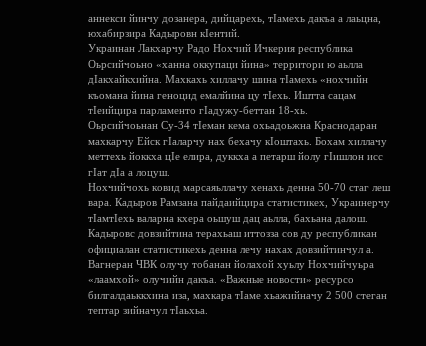аннекси йинчу дозанера, дийцарехь, тIамехь дакъа а лаьцна, юхабирзира Кадыровн кIентий.
Украинан Лакхарчу Радо Нохчий Ичкерия республика Оьрсийчоьно «ханна оккупаци йина» территори ю аьлла дIакхайкхийна. Махкахь хиллачу шина тIамехь «нохчийн къомана йина геноцид емалйина цу тIехь. Иштта сацам тIеийцира парламенто гӀадужу-беттан 18-хь.
Оьрсийчоьнан Су-34 тIеман кема охьадоьжна Краснодаран махкарчу Ейск гIаларчу нах бехачу кIоштахь. Бохам хиллачу меттехь йоккха цIе елира, дуккха а петарш йолу гIишлон исс гIат дIа а лоцуш.
Нохчийчохь ковид марсаяьллачу хенахь денна 50-70 стаг леш вара. Кадыров Рамзана пайдаийцира статистикех, Украинерчу тIамтIехь валарна кхера оьшуш дац аьлла, бахьана далош. Кадыровс довзийтина терахьаш иттозза сов ду республикан официалан статистикехь денна лечу нахах довзийтинчул а.
Вагнеран ЧВК олучу тобанан йолахой хуьлу Нохчийчуьра «лаамхой» олучийн дакъа. «Важные новости» ресурсо билгалдаьккхина иза, махкара тIаме хьажийначу 2 500 стеган тептар зийначул тIаьхьа.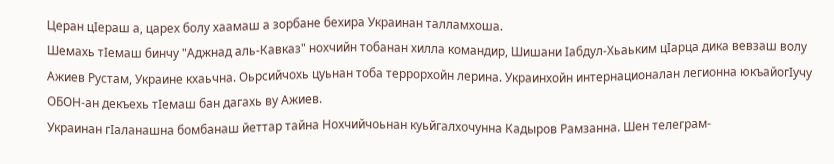Церан цIераш а, царех болу хаамаш а зорбане бехира Украинан талламхоша.
Шемахь тIемаш бинчу "Аджнад аль-Кавказ" нохчийн тобанан хилла командир, Шишани Iабдул-Хьаьким цIарца дика вевзаш волу Ажиев Рустам, Украине кхаьчна. Оьрсийчохь цуьнан тоба террорхойн лерина. Украинхойн интернационалан легионна юкъайогIучу ОБОН-ан декъехь тIемаш бан дагахь ву Ажиев.
Украинан гIаланашна бомбанаш йеттар тайна Нохчийчоьнан куьйгалхочунна Кадыров Рамзанна. Шен телеграм-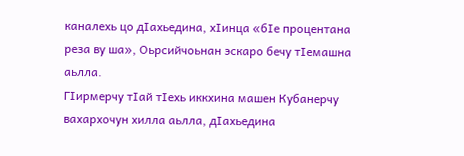каналехь цо дIахьедина, хIинца «бIе процентана реза ву ша», Оьрсийчоьнан эскаро бечу тIемашна аьлла.
ГIирмерчу тIай тIехь иккхина машен Кубанерчу вахархочун хилла аьлла, дIахьедина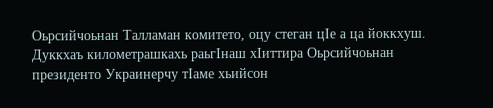Оьрсийчоьнан Талламан комитето, оцу стеган цIе а ца йоккхуш.
Дуккхаъ километрашкахь раьгIнаш хIиттира Оьрсийчоьнан президенто Украинерчу тIаме хьийсон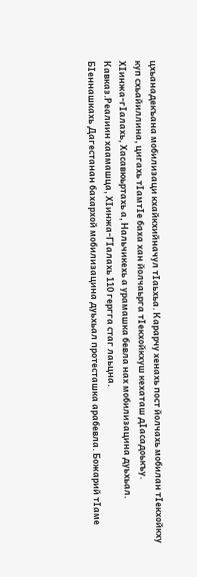цхьанадекъана мобилизаци кхайкхийначул тIаьхьа. Карарчу хенахь пост йолчахь мобилан тIекхойкху куп схьайиллина, цигахь тIамтIе баха хан йолчаьрга тIекхойкхуш кехаташ дIасадоькъу.
ХIинжа-гIалахь, Хасавюьртахь а, Нальчикехь а урамашка бевла нах мобилизацина дуьхьал. Кавказ.Реалиин хаамашца, ХIинжа-ГIалахь 110 гергга стаг лаьцна.
БIеннашкахь Дагестанан бахархой мобилизацина дуьхьал протесташка арабевла. Божарий тIаме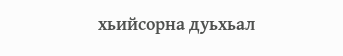хьийсорна дуьхьал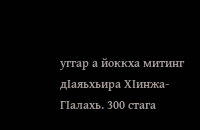уггар а йоккха митинг дIаяьхьира ХIинжа-ГIалахь. 300 стага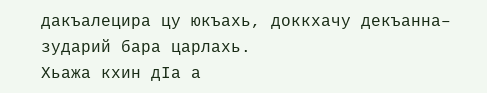дакъалецира цу юкъахь, доккхачу декъанна– зударий бара царлахь.
Хьажа кхин дIа а